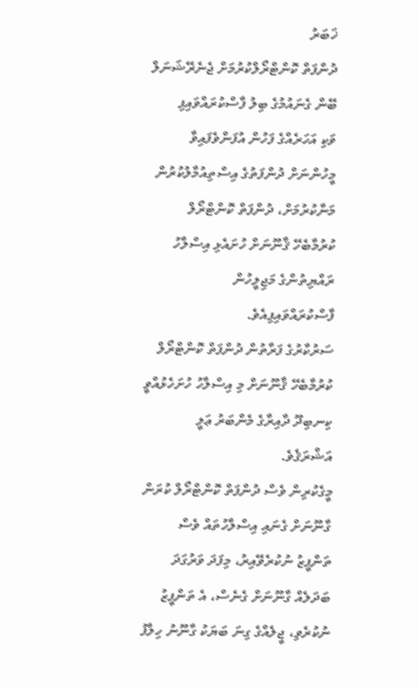ޚަބަރު
ދުންފަތް ކޮންޓްރޯލްކުރުމަށް ޖެނެރޭޝަނަލް ބޭން ގެނައުމުގެ ބިލު ފާސްކުރައްވައިފި
ވަކި އަހަރެއްގެ ފަހުން އުފަންވެފައިވާ މީހުންނަށް ދުންފަތުގެ އިސްތިއުމާލުކުރުން މަނާކުރުމަށް، ދުންފަތް ކޮންޓްރޯލް ކުރުމާބެހޭ ޤާނޫނަށް ހުށައެޅި އިސްލާހު ރައްޔިތުންގެ މަޖިލީހުން ފާސްކުރައްވައިފިއެވެ.
ސަރުކާރުގެ ފަރާތުން ދުންފަތް ކޮންޓްރޯލް ކުރުމާބެހޭ ޤާނޫނަށް މި އިސްލާހު ހުށަހެޅުއްވީ ކިނބިދޫ ދާއިރާގެ މެންބަރު ޢަލީ އަޝްރަޤެވެ.
މީގެކުރިން ވެސް ދުންފަތް ކޮންޓްރޯލް ކުރަން ގާނޫނަށް ގެނައި އިސްލާހުތައް ވެސް ތަންފީޒު ނުކުރެވޭއިރު، މިފަދަ ވަރުގަދަ ބަދަލެއް ގާނޫނަށް ގެނެސް، އެ ތަންފީޒު ނުކުރެވި، ޖީލެއްގެ ގިނަ ބަޔަކު ގާނޫނު ހިލާފު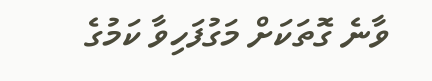ވާނެ ގޮތަކަށް މަގުފަހިވާ ކަމުގެ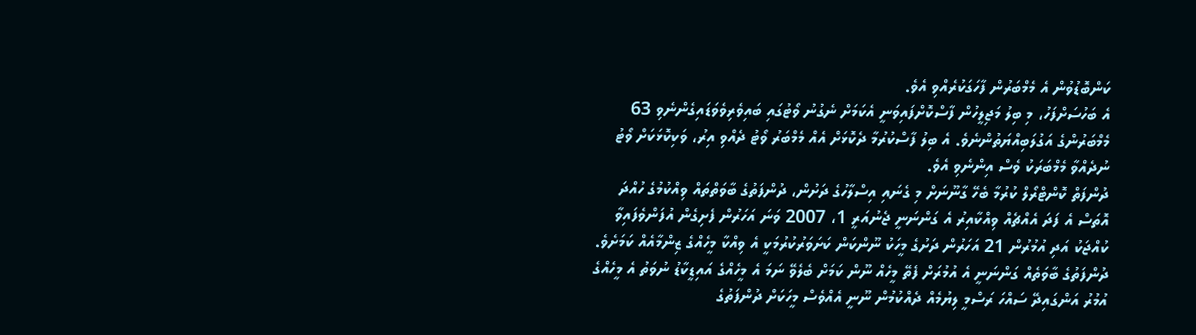ކަންބޮޑުވުން އެ މެމްބަރުން ފާހަގަކުރެއްވި އެވެ.
އެ ބަހުސަށްފަހު، މި ބިލު މަޖިލީހުން ފާސްކޮށްފައިވަނީ އެކަމަށް ނެގުނު ވޯޓުގައި ބައިވެރިވެވަޑައިގެންނެވި 63 މެމްބަރުންގެ އަގުލަބިއްޔަތުންނެވެ. އެ ބިލު ފާސްކުރުމާ ދެކޮޅަށް އެއް މެމްބަރު ވޯޓު ދެއްވި އިރު، ވަކިކޮޅަކަށް ވޯޓު ނުދެއްވާ މެމްބަރަކު ވެސް އިންނެވި އެވެ.
ދުންފަތް ކޮންޓްރޯލް ކުރުމާ ބެހޭ ގާނޫނަށް މި ގެނައި އިސްލާހުގެ ދަށުން، ދުންފަތުގެ ބާވަތްތައް ވިއްކުމުގެ ހުއްދަ އޮތަސް އެ ފަދަ އެއްޗެއް ވިއްކާއިރު އެ ގަންނަނީ ޖެނުއަރީ 1، 2007 ވަނަ އަހަރުން ފެށިގެން އުފަންވެފައިވާ ކުއްޖަކު އަދި އުމުރުން 21 އަހަރުން ދަށުގެ މީހަކު ނޫންކަން ކަށަވަރުކުރުމަކީ އެ ވިއްކާ މީހެއްގެ ޒިންމާއެއް ކަމަށެވެ.
ދުންފަތުގެ ބާވަތެއް ގަންނަނީ އެ އުމުރަށް ފެތޭ މީހެއް ނޫން ކަމަށް ބެލެވޭ ނަމަ އެ މީހެއްގެ އައިޑީކާޑު ނުވަތު އެ މީހެއްގެ އުމުރު އަންގައިދޭ ސައްހަ ރަސްމީ ލިޔުމެއް ދެއްކުމުން ނޫނީ އެއްވެސް މީހަކަށް ދުންފަތުގެ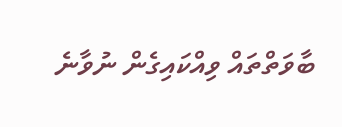ބާވަތްތައް ވިއްކައިގެން ނުވާނެ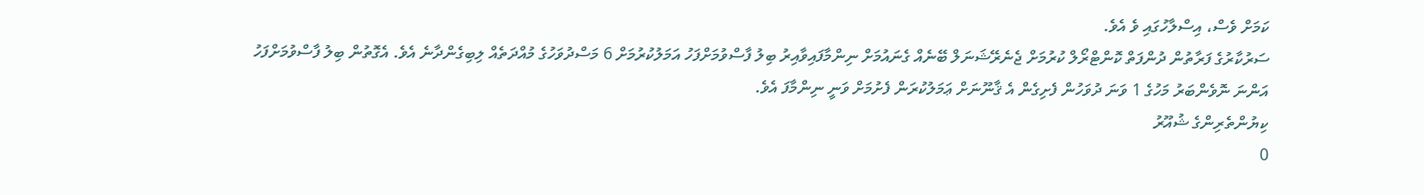ކަމަށް ވެސް، އިސްލާހުގައި ވެ އެވެ.
ސަރުކާރުގެ ފަރާތުން ދުންފަތް ކޮންޓްރޯލް ކުރުމަށް ޖެނެރޭޝަނަލް ބޭނެއް ގެނައުމަށް ނިންމާފައިވާއިރު ބިލު ފާސްވުމަށްފަހު އަމަލުކުރުމަށް 6 މަސްދުވަހުގެ މުއްދަތެއް ލިބިގެންދާނެ އެވެ. އެގޮތުން ބިލު ފާސްވުމަށްފަހު އަންނަ ނޮވެންބަރު މަހުގެ 1 ވަނަ ދުވަހުން ފެށިގެން އެ ޤާނޫނަށް ޢަމަލުކުރަން ފެށުމަށް ވަނީ ނިންމާފަ އެވެ.
ކިޔުންތެރިންގެ ޝުއޫރު
0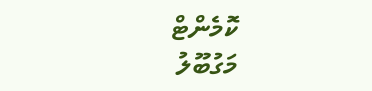ކޮމެންޓް
މަގުބޫލު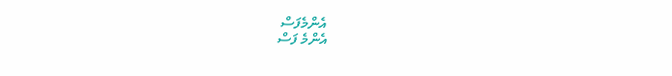އެންމެފަސް
އެންމެ ފަސް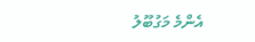އެންމެ މަގުބޫލު